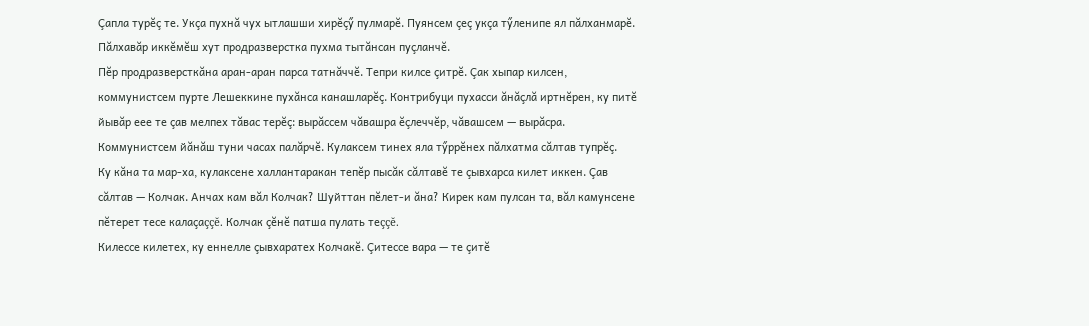Çапла турĕç те. Укçа пухнă чух ытлашши хирĕçӳ пулмарĕ. Пуянсем çеç укçа тӳленипе ял пăлханмарĕ. Пăлхавăр иккĕмĕш хут продразверстка пухма тытăнсан пуçланчĕ.
Пĕр продразверсткăна аран-аран парса татнăччĕ. Тепри килсе çитрĕ. Çак хыпар килсен, коммунистсем пурте Лешеккине пухăнса канашларĕç. Контрибуци пухасси ăнăçлă иртнĕрен, ку питĕ йывăр еее те çав мелпех тăвас терĕç: вырăссем чăвашра ĕçлеччĕр, чăвашсем — вырăсра.
Коммунистсем йăнăш туни часах палăрчĕ. Кулаксем тинех яла тӳррĕнех пăлхатма сăлтав тупрĕç.
Ку кăна та мар-ха, кулаксене халлантаракан тепĕр пысăк сăлтавĕ те çывхарса килет иккен. Çав сăлтав — Колчак. Анчах кам вăл Колчак? Шуйттан пĕлет-и ăна? Кирек кам пулсан та, вăл камунсене пĕтерет тесе калаçаççĕ. Колчак çĕнĕ патша пулать теççĕ.
Килессе килетех, ку еннелле çывхаратех Колчакĕ. Çитессе вара — те çитĕ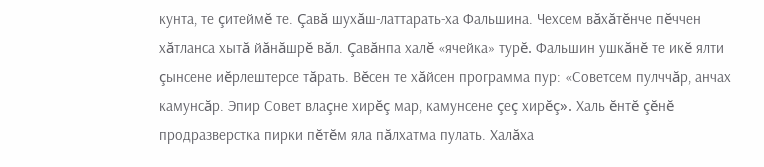кунта, те çитеймĕ те. Çавă шухăш-латтарать-ха Фальшина. Чехсем вăхăтĕнче пĕччен хăтланса хытă йăнăшрĕ вăл. Çавăнпа халĕ «ячейка» турĕ. Фальшин ушкăнĕ те икĕ ялти çынсене иĕрлештерсе тăрать. Вĕсен те хăйсен программа пур: «Советсем пулччăр, анчах камунсăр. Эпир Совет влаçне хирĕç мар, камунсене çеç хирĕç». Халь ĕнтĕ çĕнĕ продразверстка пирки пĕтĕм яла пăлхатма пулать. Халăха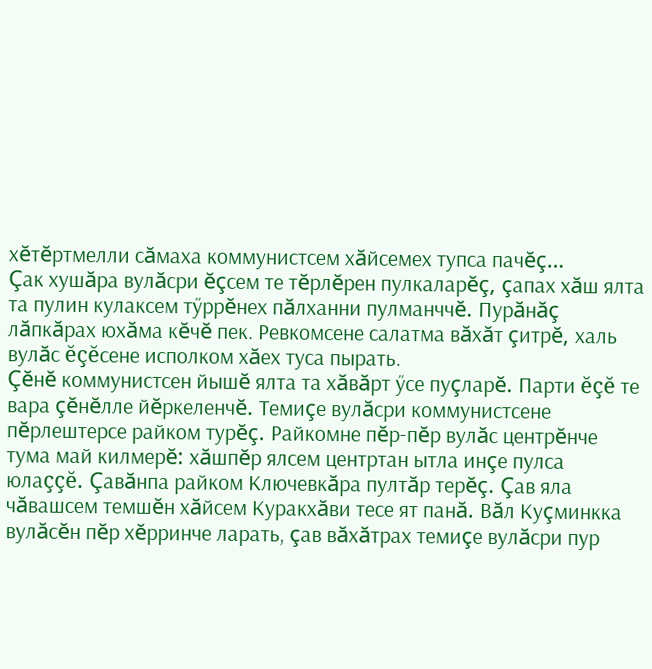хĕтĕртмелли сăмаха коммунистсем хăйсемех тупса пачĕç…
Çак хушăра вулăсри ĕçсем те тĕрлĕрен пулкаларĕç, çапах хăш ялта та пулин кулаксем тӳррĕнех пăлханни пулманччĕ. Пурăнăç лăпкăрах юхăма кĕчĕ пек. Ревкомсене салатма вăхăт çитрĕ, халь вулăс ĕçĕсене исполком хăех туса пырать.
Çĕнĕ коммунистсен йышĕ ялта та хăвăрт ӳсе пуçларĕ. Парти ĕçĕ те вара çĕнĕлле йĕркеленчĕ. Темиçе вулăсри коммунистсене пĕрлештерсе райком турĕç. Райкомне пĕр-пĕр вулăс центрĕнче тума май килмерĕ: хăшпĕр ялсем центртан ытла инçе пулса юлаççĕ. Çавăнпа райком Ключевкăра пултăр терĕç. Çав яла чăвашсем темшĕн хăйсем Куракхăви тесе ят панă. Вăл Куçминкка вулăсĕн пĕр хĕрринче ларать, çав вăхăтрах темиçе вулăсри пур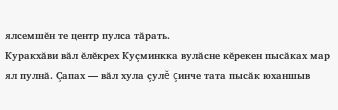ялсемшĕн те центр пулса тăрать.
Куракхăви вăл ĕлĕкрех Куçминкка вулăсне кĕрекен пысăках мар ял пулнă. Çапах — вăл хула çулĕ çинче тата пысăк юханшыв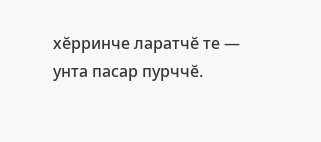хĕрринче ларатчĕ те — унта пасар пурччĕ.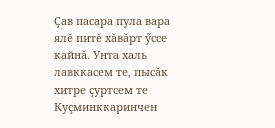Çав пасара пула вара ялĕ питĕ хăвăрт ӳссе кайнă. Унта халь лавккасем те, пысăк хитре çуртсем те Куçминккаринчен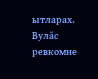ытларах.
Вулăс ревкомне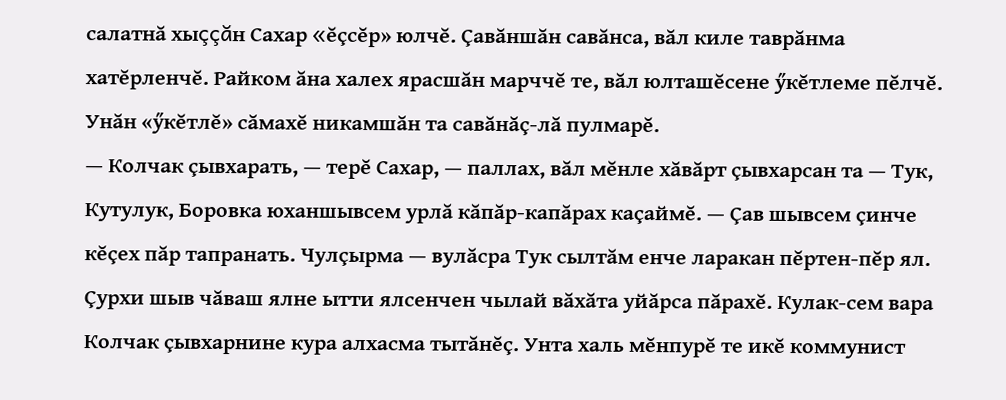салатнă хыççăн Сахар «ĕçсĕр» юлчĕ. Çавăншăн савăнса, вăл киле таврăнма хатĕрленчĕ. Райком ăна халех ярасшăн марччĕ те, вăл юлташĕсене ӳкĕтлеме пĕлчĕ. Унăн «ӳкĕтлĕ» сăмахĕ никамшăн та савăнăç-лă пулмарĕ.
— Колчак çывхарать, — терĕ Сахар, — паллах, вăл мĕнле хăвăрт çывхарсан та — Тук, Кутулук, Боровка юханшывсем урлă кăпăр-капăрах каçаймĕ. — Çав шывсем çинче кĕçех пăр тапранать. Чулçырма — вулăсра Тук сылтăм енче ларакан пĕртен-пĕр ял. Çурхи шыв чăваш ялне ытти ялсенчен чылай вăхăта уйăрса пăрахĕ. Кулак-сем вара Колчак çывхарнине кура алхасма тытăнĕç. Унта халь мĕнпурĕ те икĕ коммунист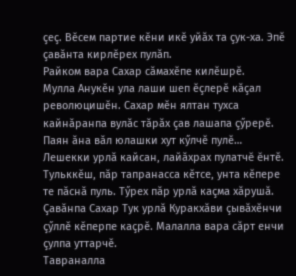çеç. Вĕсем партие кĕни икĕ уйăх та çук-ха. Эпĕ çавăнта кирлĕрех пулăп.
Райком вара Сахар сăмахĕпе килĕшрĕ.
Мулла Анукĕн ула лаши шеп ĕçлерĕ кăçал революцишĕн. Сахар мĕн ялтан тухса кайнăранпа вулăс тăрăх çав лашапа çӳрерĕ. Паян ăна вăл юлашки хут кӳлчĕ пулĕ…
Лешекки урлă кайсан, лайăхрах пулатчĕ ĕнтĕ. Тульккĕш, пăр тапранасса кĕтсе, унта кĕпере те пăснă пуль. Тӳрех пăр урлă каçма хăрушă. Çавăнпа Сахар Тук урлă Куракхăви çывăхĕнчи çӳллĕ кĕперпе каçрĕ. Малалла вара сăрт енчи çулпа уттарчĕ.
Тавраналла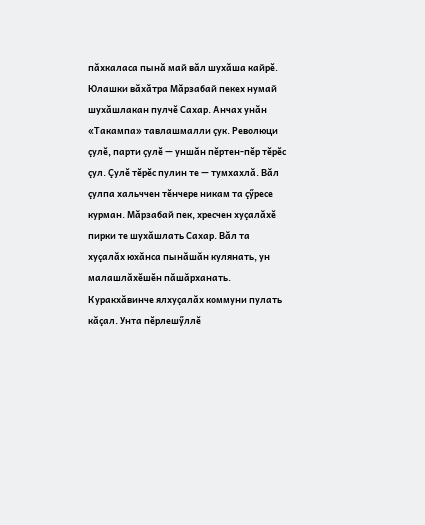пăхкаласа пынă май вăл шухăша кайрĕ.
Юлашки вăхăтра Мăрзабай пекех нумай шухăшлакан пулчĕ Сахар. Анчах унăн «Такампа» тавлашмалли çук. Революци çулĕ, парти çулĕ — уншăн пĕртен-пĕр тĕрĕс çул. Çулĕ тĕрĕс пулин те — тумхахлă. Вăл çулпа хальччен тĕнчере никам та çӳресе курман. Мăрзабай пек, хресчен хуçалăхĕ пирки те шухăшлать Сахар. Вăл та хуçалăх юхăнса пынăшăн кулянать, ун малашлăхĕшĕн пăшăрханать. Куракхăвинче ялхуçалăх коммуни пулать кăçал. Унта пĕрлешӳллĕ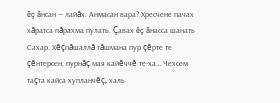ĕç ăнсан — лайăх. Анмасан вара? Хресчене пачах хăратса пăрахма пулать. Çавах ĕç ăнасса шанать Сахар. Хĕçпăшаллă тăшмана пур çĕрте те çĕнтерсен, пурнăç мая кайĕччĕ те-ха… Чехсем таçта кайса хупланчĕç, халь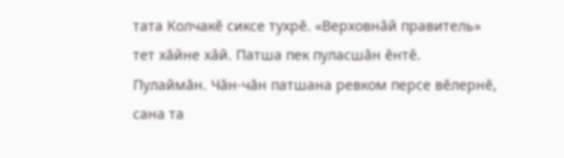тата Колчакĕ сиксе тухрĕ. «Верховнăй правитель» тет хăйне хăй. Патша пек пуласшăн ĕнтĕ. Пулаймăн. Чăн-чăн патшана ревком персе вĕлернĕ, сана та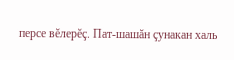персе вĕлерĕç. Пат-шашăн çунакан халь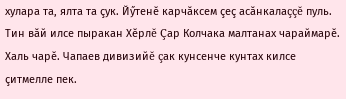хулара та, ялта та çук. Йӳтенĕ карчăксем çеç асăнкалаççĕ пуль. Тин вăй илсе пыракан Хĕрлĕ Çар Колчака малтанах чараймарĕ. Халь чарĕ. Чапаев дивизийĕ çак кунсенче кунтах килсе çитмелле пек.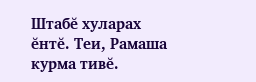Штабĕ хуларах ĕнтĕ. Теи, Рамаша курма тивĕ.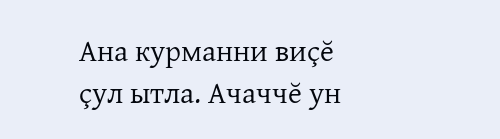Ана курманни виçĕ çул ытла. Ачаччĕ ун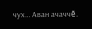чух… Аван ачаччĕ.